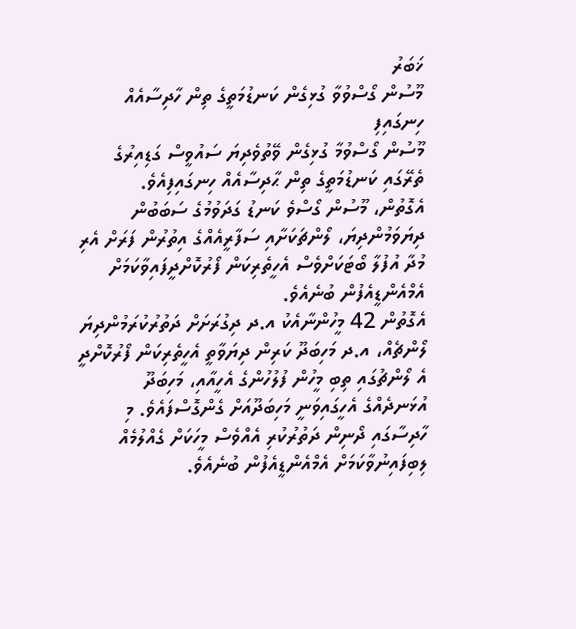ޚަބަރު
މޫސުން ގޯސްވުވާ ގުޅިގެން ކަނޑުމަތީގެ ތިން ހާދިސާއެއް ހިނގައިފި
މޫސުން ގޯސްވުމާ ގުޅިގެން ވޭތުވެދިޔަ ސައުވީސް ގަޑިއިރުގެ ތެރޭގައި ކަނޑުމަތީގެ ތިން ޙާދިސާއެއް ހިނގައިފިއެވެ.
އެގޮތުން، މޫސުން ގޯސްވެ ކަނޑު ގަދަވުމުގެ ސަބަބުން ދިޔަވަމުންދިޔަ، ލޯންޗަކަށާއި ސަފާރީއެއްގެ އިތުރުން ފަރަށް އެރި މުދާ އުފުލާ ބޯޓަކަށްވެސް އެހީތެރިކަން ފޯރުކޮށްދީފައިވާކަމަށް އެމްއެންޑީއެފުން ބުނެއެވެ.
އެގޮތުން 42 މީހުންނާއެކު އ.ދ ދިގުރަށަށް ދަތުރުކުރަމުންދިޔަ ލޯންޗެއް، އ.ދ މަހިބަދޫ ކަރިން ދިޔަވާތީ އެހީތެރިކަން ފޯރުކޮށްދީ އެ ލޯންޗުގައި ތިބި މީހުން ފުލުހުންގެ އެހީއާއި، މަހިބަދޫ އުޅަނދެއްގެ އެހީގައިވަނީ މަހިބަދޫއަށް ގެންގޮސްފައެވެ. މި ހާދިސާގައި ދޯނިން ދަތުރުކުރި އެއްވެސް މީހަކަށް ގެއްލުމެއް ލިބިފައިނުވާކަމަށް އެމްއެންޑީއެފުން ބުނެއެވެ.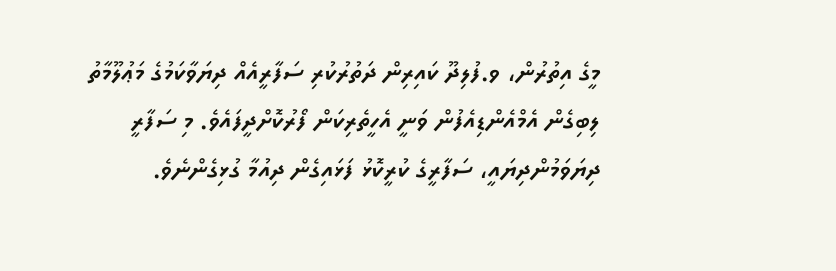މީގެ އިތުރުން، ވ.ފުލިދޫ ކައިރިން ދަތުރުކުރި ސަފާރީއެއް ދިޔަވާކަމުގެ މަޢުލޫމާތު ލިބިގެން އެމްއެންޑިއެފުން ވަނީ އެހީތެރިކަން ފޯރުކޮށްދީފައެވެ. މި ސަފާރީ ދިޔަވަމުންދިޔައީ، ސަފާރީގެ ކުރީކޮޅު ފަޅައިގެން ދިއުމާ ގުޅިގެންނެވެ.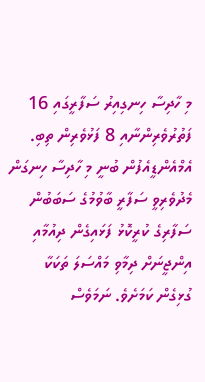މި ހާދިސާ ހިނގިއިރު ސަފާރީގައި 16 ފަތުރުވެރިންނާއި 8 ފަޅުވެރިން ތިބި. އެމްއެންޑީއެފުން ބުނީ މި ހާދިސާ ހިނގަން މެދުވެރިވީ ސަފާރީ ބާވުމުގެ ސަބަބުން ސަފާރިގެ ކުރީކޮޅު ފަޅައިގެން ދިއުމާއި އިންޖީނަށް ދިމާވި މައްސަލަ ތަކަކާ ގުޅިގެން ކަމަށެވެ. ނަމަވެސް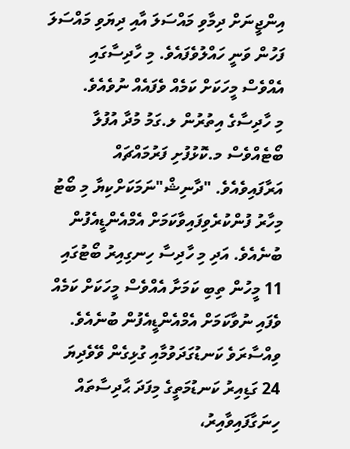އިންޖީނަށް ދިމާވި މައްސަލަ އާއި ދިޔަވި މައްސަލަ ފަހުން ވަނީ ހައްލުވެފައެވެ. މި ހާދިސާގައި އެއްވެސް މީހަކަށް ކަމެއް ވެފައެއް ނުވެއެވެ.
މި ހާދިސާގެ އިތުރުން ލ.ގަމު މުދާ އުފުލާ ބޯޓެއްވެސް މ.ކޮޅުފުށި ފަރުމައްޗައް އަރާފައިވެއެވެ. "ދާނިޝް"ނަމަކަށްކިޔާ މި ބޯޓު މިހާރު ފުންކުރެވިފައިވާކަމަށް އެމްއެންޑީއެފުން ބުނެއެވެ. އަދި މި ހާދިސާ ހިނގިއިރު ބޯޓުގައި 11 މީހުން ތިބި ކަމަށާ އެއްވެސް މީހަކަށް ކަމެއް ވެފައި ނުވާކަމަށް އެމްއެންޑީއެފުން ބުނެއެވެ.
ވިއްސާރަވެ ކަނޑުގަދަވުމާއި ގުޅިގެން ވޭވެދިޔަ 24 ގަޑިއިރު ކަނޑުމަތީގެ މިފަދަ ޙާދިސާތައް ހިނަގާފައިވާއިރު،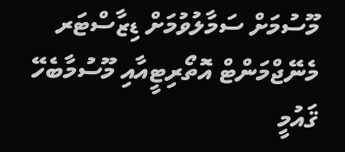މޫސުމަށް ސަމާލުވުމަށް ޑިޒާސްޓަރ މެނޭޖްމަންޓް އޮތޯރިޓީއާއި މޫސުމާބެހޭ ޤައުމީ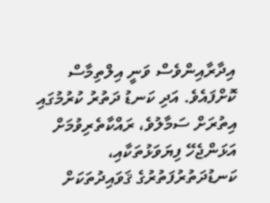އިދާރާއިންވެސް ވަނީ އިލްތިމާސް ކޮށްފައެވެ. އަދި ކަނޑު ދަތުރު ކުރުމުގައި އިތުރަށް ސަމާލުވެ، ރައްކާތެރިވުމަށް އަޅަންޖެހޭ ފިޔަވަޅުތަކާއި، ކަނޑުދަތުރުފަތުރުގެ ޤަވައިދުތަކަށް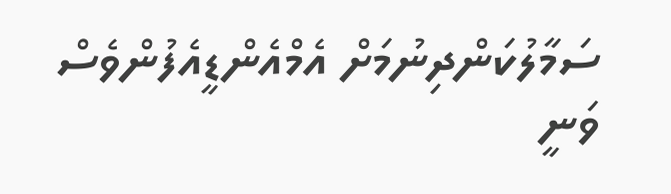ސަމާލުކަންދިނުމަށް އެމްއެންޑީއެފުންވެސް ވަނީ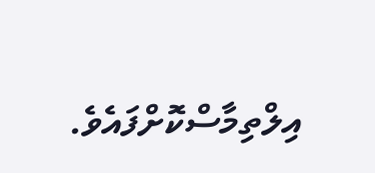އިލްތިމާސްކޮށްފައެވެ.